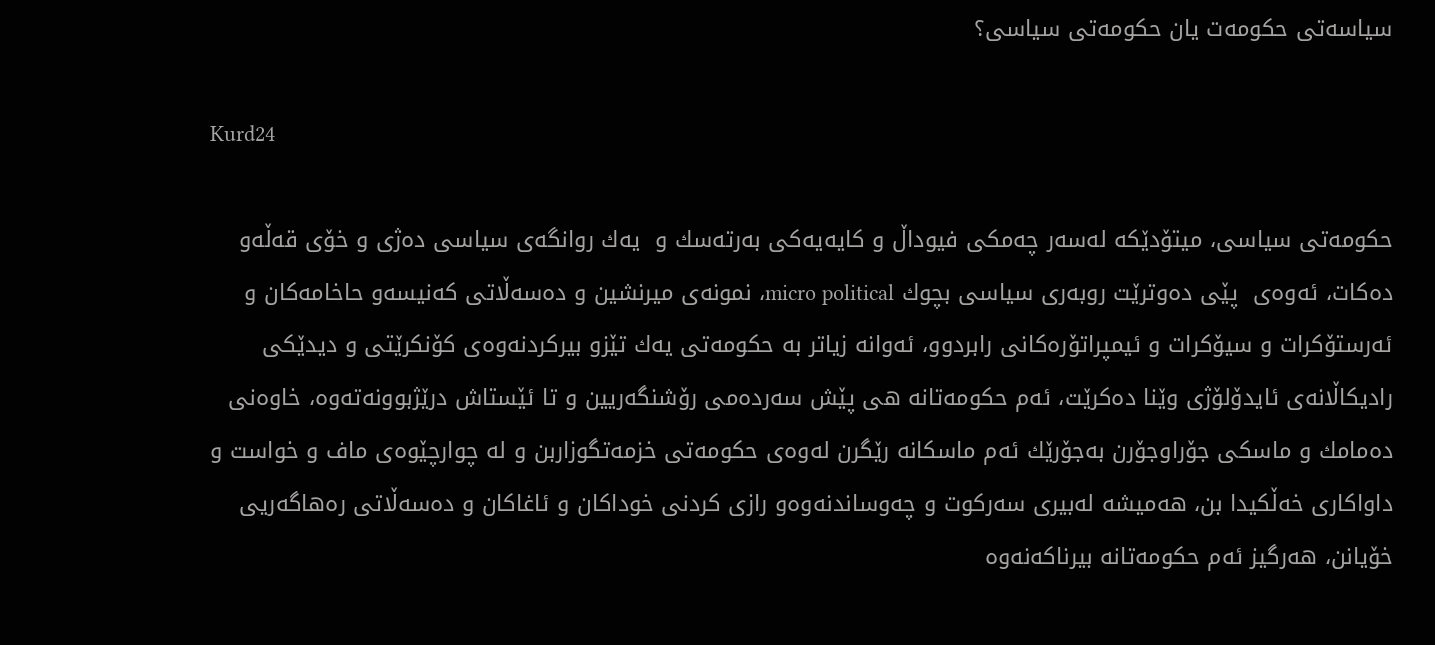سیاسه‌تی حكومه‌ت یان حكومه‌تی سیاسی؟

Kurd24

حكومه‌تی سیاسی، میتۆدێكه‌ له‌سه‌ر چه‌مكی فیوداڵ و كایه‌یه‌كی به‌رته‌سك و  یه‌ك روانگه‌ی سیاسی ده‌ژی و خۆی قه‌ڵه‌و ده‌كات، ئه‌وه‌ی  پێی ده‌وترێت روبه‌ری سیاسی بچوك micro political، نمونه‌ی میرنشین و ده‌سه‌ڵاتی كه‌نیسه‌و حاخامه‌كان و ئه‌رستۆكرات و سیۆكرات و ئیمپراتۆره‌كانی رابردوو، ئه‌وانه‌ زیاتر به‌ حكومه‌تی یه‌ك تێزو بیركردنه‌وه‌ی كۆنكرێتی و دیدێكی رادیكاڵانه‌ی ئایدۆلۆژی وێنا ده‌كرێت، ئه‌م حكومه‌تانه‌ هی پێش سه‌رده‌می رۆشنگه‌ریین و تا ئێستاش درێژبوونه‌ته‌وه‌، خاوه‌نی ده‌مامك و ماسكی جۆراوجۆرن به‌جۆرێك ئه‌م ماسكانه‌ رێگرن له‌وه‌ی حكومه‌تی خزمه‌تگوزاربن و له‌ چوارچێوه‌ی ماف و خواست و داواكاری خه‌ڵكیدا بن، هه‌میشه‌ له‌بیری سه‌ركوت و چه‌وساندنه‌وه‌و رازی كردنی خوداكان و ئاغاكان و ده‌سه‌ڵاتی ره‌هاگه‌ریی خۆیانن، هه‌رگیز ئه‌م حكومه‌تانه‌ بیرناكه‌نه‌وه‌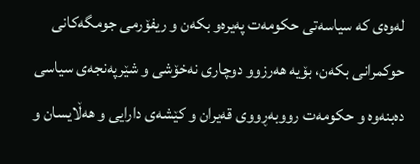له‌وه‌ی كه‌ سیاسه‌تی حكومه‌ت په‌یره‌و بكه‌ن و ریفۆرمی جومگه‌كانی حوكمرانی بكه‌ن، بۆیه‌ هه‌رزوو دوچاری نه‌خۆشی و شێرپه‌نجه‌ی سیاسی ده‌بنه‌وه‌ و حكومه‌ت رووبه‌ڕووی قه‌یران و كێشه‌ی دارایی و هه‌ڵایسان و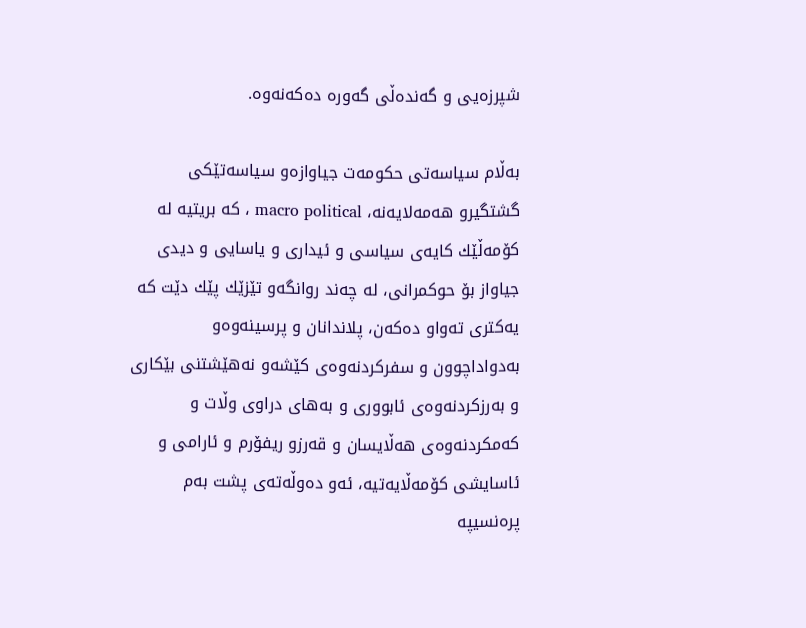شپرزه‌یی و گه‌نده‌ڵی گه‌وره‌ ده‌كه‌نه‌وه‌.

به‌ڵام سیاسه‌تی حكومه‌ت جیاوازه‌و سیاسه‌تێكی گشتگیرو هه‌مه‌لایه‌نه‌، macro political ، كه‌ بریتیه‌ له‌ كۆمه‌ڵێك كایه‌ی سیاسی و ئیداری و یاسایی و دیدی جیاواز بۆ حوكمرانی، له‌ چه‌ند روانگه‌و تێزێك پێك دێت كه‌ یه‌كتری ته‌واو ده‌كه‌ن، پلاندانان و پرسینه‌وه‌و به‌دواداچوون و سفركردنه‌وه‌ی كێشه‌و نه‌هێشتنی بێكاری و به‌رزكردنه‌وه‌ی ئابووری و به‌های دراوی وڵات و كه‌مكردنه‌وه‌ی هه‌ڵایسان و قه‌رزو ریفۆرم و ئارامی و ئاسایشی كۆمه‌ڵایه‌تیه‌، ئه‌و ده‌وڵه‌ته‌ی پشت به‌م پره‌نسیپه‌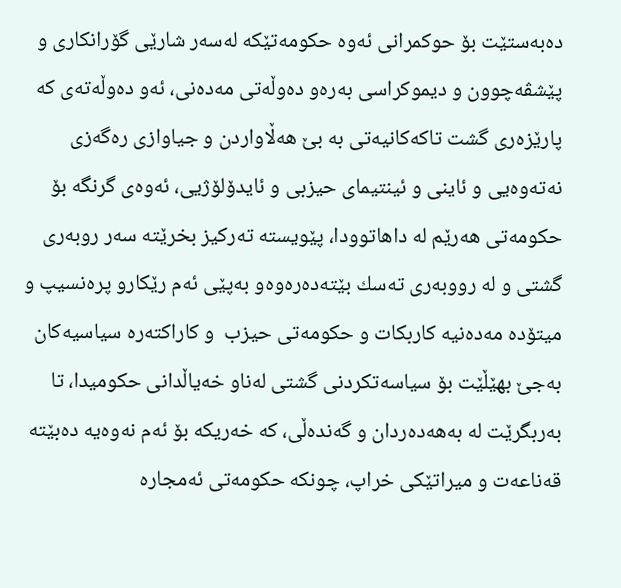ده‌به‌ستێت بۆ حوكمرانی ئه‌وه‌ حكومه‌تێكه‌ له‌سه‌ر شارێی گۆرانكاری و پێشڤه‌چوون و دیموكراسی به‌ره‌و ده‌وڵه‌تی مه‌ده‌نی، ئه‌و ده‌وڵه‌ته‌ی كه‌ پارێزه‌ری گشت تاكه‌كانیه‌تی به‌ بێ هه‌ڵاواردن و جیاوازی ره‌گه‌زی نه‌ته‌وه‌یی و ئاینی و ئینتیمای حیزبی و ئایدۆلۆژیی، ئه‌وه‌ی گرنگه‌ بۆ حكومه‌تی هه‌رێم له‌ داهاتوودا، پێویسته‌ ته‌ركیز بخرێته‌ سه‌ر روبه‌ری گشتی و له‌ رووبه‌ری ته‌سك بێته‌ده‌ره‌وه‌و به‌پێی ئه‌م رێكارو پره‌نسیپ و میتۆده‌ مه‌ده‌نیه‌ كاربكات و حكومه‌تی حیزب  و كاراكته‌ره‌ سیاسیه‌كان به‌جێ بهێڵێت بۆ سیاسه‌تكردنی گشتی له‌ناو خه‌یاڵدانی حكومیدا، تا به‌ربگرێت له‌ به‌هه‌ده‌ردان و گه‌نده‌ڵی، كه‌ خه‌ریكه‌ بۆ ئه‌م نه‌وه‌یه‌ ده‌بێته‌ قه‌ناعه‌ت و میراتێكی خراپ، چونكه‌ حكومه‌تی ئه‌مجاره‌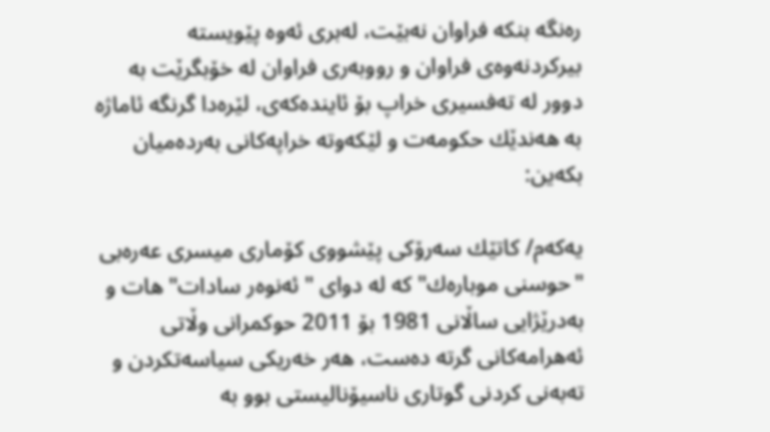ره‌نگه‌ بنكه‌ فراوان نه‌بێت، له‌بری ئه‌وه‌ پێویسته‌ بیركردنه‌وه‌ی فراوان و رووبه‌ری فراوان له‌ خۆبگرێت به‌ دوور له‌ ته‌فسیری خراپ بۆ ئاینده‌كه‌ی، لێره‌دا گرنگه‌ ئاماژه‌ به‌ هه‌ندێك حكومه‌ت و لێكه‌وته‌ خراپه‌كانی به‌رده‌میان بكه‌ین:

یه‌كه‌م/ كاتێك سه‌رۆكی پێشووی كۆماری میسری عه‌ره‌بی "حوسنی موباره‌ك" كه‌ له‌ دوای " ئه‌نوه‌ر سادات" هات و به‌درێژایی ساڵانی 1981 بۆ 2011 حوكمرانی وڵاتی ئه‌هرامه‌كانی گرته‌ ده‌ست، هه‌ر خه‌ریكی سیاسه‌تكردن و ته‌به‌نی كردنی گوتاری ناسیۆنالیستی بوو به‌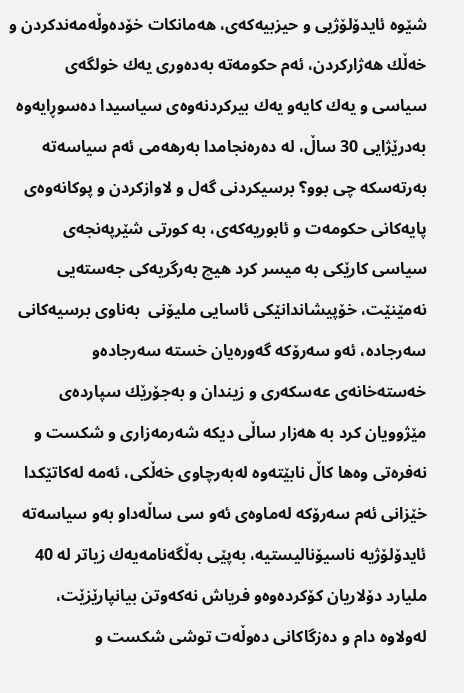شێوه‌ ئایدۆلۆژیی و حیزبیه‌كه‌ی، هه‌مانكات خۆده‌وڵه‌مه‌ندكردن و خه‌ڵك هه‌ژاركردن، ئه‌م حكومه‌ته‌ به‌ده‌وری یه‌ك خولگه‌ی سیاسی و یه‌ك كایه‌و یه‌ك بیركردنه‌وه‌ی سیاسیدا ده‌سوڕایه‌وه‌ به‌درێژایی 30 ساڵ، له‌ ده‌ره‌نجامدا به‌رهه‌می ئه‌م سیاسه‌ته‌ به‌رته‌سكه‌ چی بوو؟ برسیكردنی گه‌ل و لاوازكردن و پوكانه‌وه‌ی پایه‌كانی حكومه‌ت و ئابوریه‌كه‌ی، به‌ كورتی شێرپه‌نجه‌ی سیاسی كارێكی به‌ میسر كرد هیچ به‌رگریه‌كی جه‌سته‌یی نه‌مێنێت، خۆپیشاندانێكی ئاسایی ملیۆنی  به‌ناوی برسیه‌كانی سه‌رجاده‌، ئه‌و سه‌رۆكه‌ گه‌وره‌یان خسته‌ سه‌رجاده‌و خه‌سته‌خانه‌ی عه‌سكه‌ری و زیندان و به‌جۆرێك سپارده‌ی مێژوویان كرد به‌ هه‌زار ساڵی دیكه‌ شه‌رمه‌زاری و شكست و نه‌فره‌تی وه‌ها كاڵ نابێته‌وه‌ له‌به‌رچاوی خه‌ڵكی، ئه‌مه‌ له‌كاتێكدا خێزانی ئه‌م سه‌رۆكه‌ له‌ماوه‌ی ئه‌و سی ساڵه‌داو به‌و سیاسه‌ته‌ ئایدۆلۆژیه‌ ناسیۆنالیستیه‌، به‌پێی به‌ڵگه‌نامه‌یه‌ك زیاتر له‌ 40  ملیارد دۆلاریان كۆكرده‌وه‌و فریاش نه‌كه‌وتن بیانپارێزێت، له‌ولاوه‌ دام و ده‌زگاكانی ده‌وڵه‌ت توشی شكست و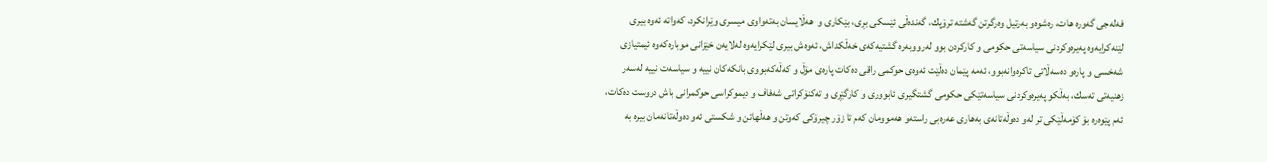فه‌له‌جی گه‌وره‌ هات، ره‌شوه‌و به‌رتیل وه‌رگرتن گه‌شته‌ ترۆپك، گه‌نده‌ڵی ئێسكی بڕی، بێكاری و  هه‌ڵایسان به‌ته‌واوی میسری وێرانكرد، كه‌واته‌ ئه‌وه‌ بیری لێنه‌كرایه‌وه‌ په‌یره‌وكردنی سیاسه‌تی حكومی و كاركردن بوو له‌رووبه‌ره‌ گشتیه‌كه‌ی خه‌ڵكداش، ئه‌وه‌ش بیری لێكرایه‌وه‌ له‌لایه‌ن خێزانی موباره‌كه‌وه‌ ئیمتیازی شه‌خسی و پاره‌و ده‌سه‌ڵاتی تاكره‌وانه‌بوو، ئه‌مه‌ پێمان ده‌ڵێت ئه‌وه‌ی حوكمی راقی ده‌كات پاره‌ی مۆڵ و كه‌ڵه‌كه‌بووی بانكه‌كان نییه‌ و سیاسه‌ت نییه‌ له‌سه‌ر زهنیه‌تی ته‌سك، به‌ڵكو په‌یره‌وكردنی سیاسه‌تێكی حكومی گشتگیری ئابووری و كارگێڕی و ته‌كنۆكراتی شه‌فاف و دیموكراسی حوكمرانی باش دروست ده‌كات، ئه‌م پێوه‌ره‌ بۆ كۆمه‌ڵێكی تر له‌و ده‌وڵه‌تانه‌ی به‌هاری عه‌ره‌بی راسته‌و هه‌موومان كه‌م تا زۆر چیرۆكی كه‌وتن و هه‌ڵهاتن و شكستی ئه‌و ده‌وڵه‌تانه‌مان بیره‌ به‌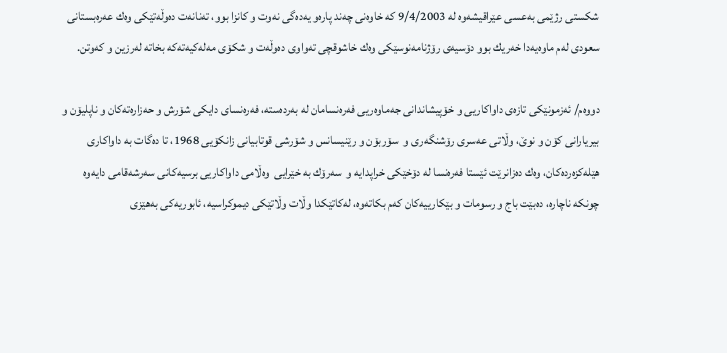شكستی رژێمی به‌عسی عێراقیشه‌وه‌ له‌ 9/4/2003 كه‌ خاوه‌نی چه‌ند پاره‌و یه‌ده‌گی نه‌وت و كانزا بوو، ته‌نانه‌ت ده‌وڵه‌تێكی وه‌ك عه‌ره‌بستانی سعودی له‌م ماوه‌یه‌دا خه‌ریك بوو دۆسیه‌ی رۆژنامه‌نوسێكی وه‌ك خاشوقچی ته‌واوی ده‌وڵه‌ت و شكۆی مه‌له‌كیه‌ته‌كه‌ بخاته‌ له‌رزین و كه‌وتن.

دووه‌م/ ئه‌زمونێكی تازه‌ی داواكاریی و خۆپیشاندانی جه‌ماوه‌ریی فه‌ره‌نسامان له‌ به‌رده‌سته‌، فه‌ره‌نسای دایكی شۆرش و حه‌زاره‌ته‌كان و ناپلیۆن و بیریارانی كۆن و نوێ، وڵاتی عه‌سری رۆشنگه‌ری و  سۆربۆن و رێنیسانس و شۆرشی قوتابیانی زانكۆیی 1968، تا ده‌گات به‌ داواكاری هێله‌كزه‌رده‌كان، وه‌ك ده‌زانرێت ئێستا فه‌ره‌نسا له‌ دۆخێكی خراپدایه‌ و  سه‌رۆك به‌ خێرایی  وه‌ڵامی داواكاریی برسیه‌كانی سه‌رشه‌قامی دایه‌وه‌ چونكه‌ ناچاره‌، ده‌بێت باج و رسومات و بێكارییه‌كان كه‌م بكاته‌وه‌، له‌كاتێكدا وڵات وڵاتێكی دیموكراسیه‌، ئابوریه‌كی به‌هێزی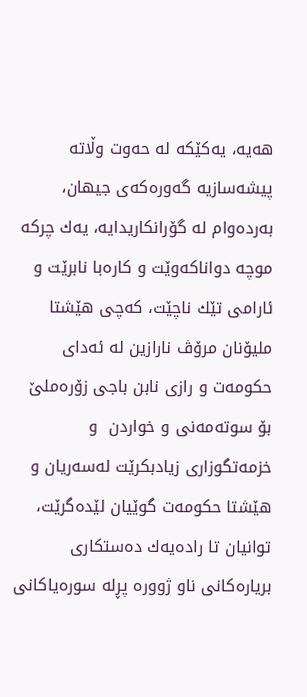هه‌یه‌، یه‌كێكه‌ له‌ حه‌وت وڵاته‌ پیشه‌سازیه‌ گه‌وره‌كه‌ی جیهان، به‌رده‌وام له‌ گۆرانكاریدایه‌، یه‌ك چركه‌ موچه‌ دواناكه‌وێت و كاره‌با نابرێت و ئارامی تێك ناچێت، كه‌چی هێشتا ملیۆنان مرۆڤ نارازین له‌ ئه‌دای حكومه‌ت و رازی نابن باجی زۆره‌ملێ بۆ سوته‌مه‌نی و خواردن  و خزمه‌تگوزاری زیادبكرێت له‌سه‌ریان و هێشتا حكومه‌ت گوێیان لێده‌گرێت، توانیان تا راده‌یه‌ك ده‌ستكاری بریاره‌كانی ناو ژووره‌ پڕله‌ سوره‌یاكانی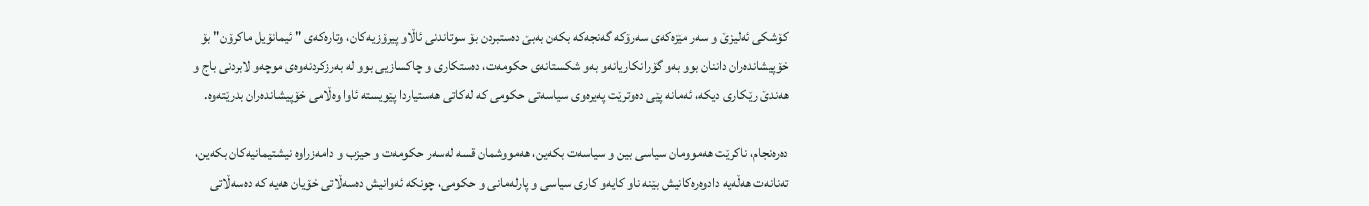كۆشكی ئه‌لیزێ و سه‌ر مێزه‌كه‌ی سه‌رۆكه‌ گه‌نجه‌كه‌ بكه‌ن به‌بێ ده‌ستبردن بۆ سوتاندنی ئاڵاو پیرۆزیه‌كان، وتاره‌كه‌ی " ئیمانۆیل ماكرۆن" بۆ خۆپیشانده‌ران داننان بوو به‌و گۆرانكاریانه‌و به‌و شكستانه‌ی حكومه‌ت، ده‌ستكاری و چاكسازیی بوو له‌ به‌رزكردنه‌وه‌ی موچه‌و لابردنی باج و هه‌ندێ رێكاری دیكه‌، ئه‌مانه‌ پێی ده‌وترێت په‌یره‌وی سیاسه‌تی حكومی كه‌ له‌كاتی هه‌ستیاردا پێویسته‌ ئاوا وه‌ڵامی خۆپیشانده‌ران بدرێته‌وه‌.

ده‌ره‌نجام، ناكرێت هه‌موومان سیاسی بین و سیاسه‌ت بكه‌ین، هه‌مووشمان قسه‌ له‌سه‌ر حكومه‌ت و حیزب و دامه‌زراوه‌ نیشتیمانیه‌كان بكه‌ین، ته‌نانه‌ت هه‌ڵه‌یه‌ دادوه‌ره‌كانیش بێنه‌ ناو كایه‌و كاری سیاسی و پارله‌مانی و حكومی، چونكه‌ ئه‌وانیش ده‌سه‌ڵاتی خۆیان هه‌یه‌ كه‌ ده‌سه‌ڵاتی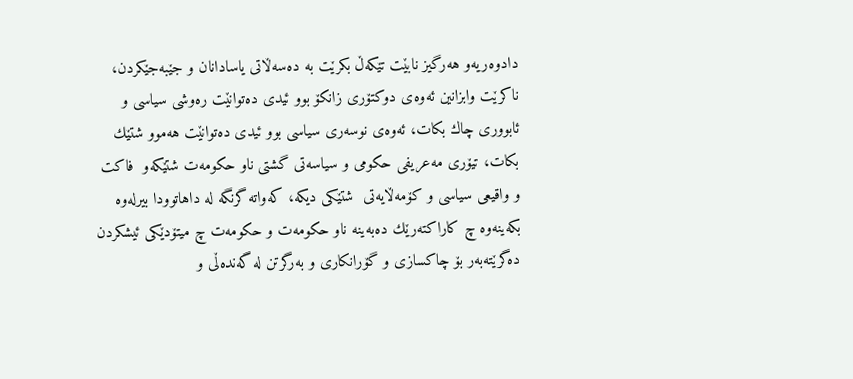دادوه‌ریه‌و هه‌رگیز نابێت تێكه‌ڵ بكرێت به‌ ده‌سه‌ڵاتی یاسادانان و جێبه‌جێكردن،  ناكرێت وابزانین ئه‌وه‌ی دوكتۆری زانكۆ بوو ئیدی ده‌توانێت ره‌وشی سیاسی و ئابووری چاك بكات، ئه‌وه‌ی نوسه‌ری سیاسی بوو ئیدی ده‌توانێت هه‌موو شتێك بكات، تیۆری مه‌عریفی حكومی و سیاسه‌تی گشتی ناو حكومه‌ت شتێكه‌و  فاكت و واقیعی سیاسی و كۆمه‌ڵایه‌تی  شتێكی دیكه‌، كه‌واته‌ گرنگه‌ له‌ داهاتوودا بیرله‌وه‌ بكه‌ینه‌وه‌ چ كاراكته‌رێك ده‌به‌ینه‌ ناو حكومه‌ت و حكومه‌ت چ میتۆدێكی ئیشكردن ده‌گرێته‌به‌ر بۆ چاكسازی و گۆرانكاری و به‌رگرتن له‌ گه‌نده‌ڵی و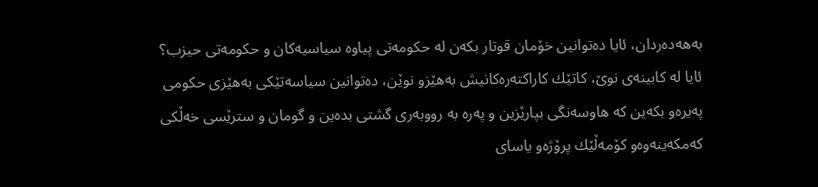به‌هه‌ده‌ردان، ئایا ده‌توانین خۆمان قوتار بكه‌ن له‌ حكومه‌تی پیاوه‌ سیاسیه‌كان و حكومه‌تی حیزب؟ ئایا له‌ كابینه‌ی نوێ، كاتێك كاراكته‌ره‌كانیش به‌هێزو نوێن، ده‌توانین سیاسه‌تێكی به‌هێزی حكومی په‌یره‌و بكه‌ین كه‌ هاوسه‌نگی بپارێزین و په‌ره‌ به‌ رووبه‌ری گشتی بده‌ین و گومان و سترێسی خه‌ڵكی كه‌مكه‌ینه‌وه‌و كۆمه‌ڵێك پرۆژه‌و یاسای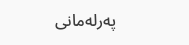په‌رله‌مانی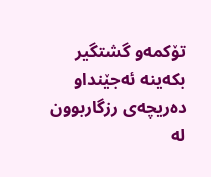تۆكمه‌و گشتگیر بكه‌ینه‌ ئه‌جێنداو ده‌ریچه‌ی رزگاربوون له‌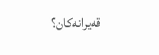قه‌یرانه‌كان؟